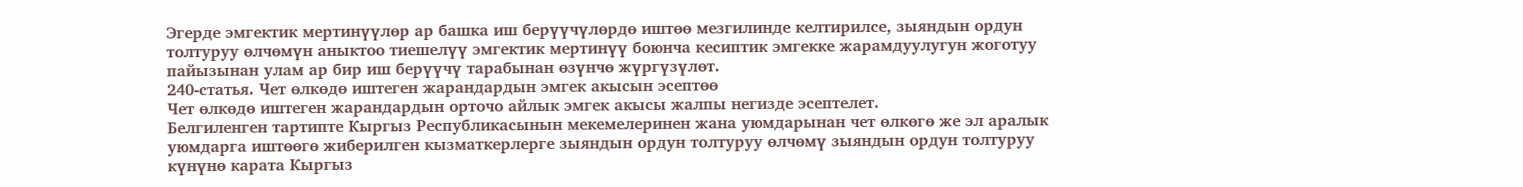Эгерде эмгектик мертинүүлөр ар башка иш берүүчүлөрдө иштөө мезгилинде келтирилсе, зыяндын ордун толтуруу өлчөмүн аныктоо тиешелүү эмгектик мертинүү боюнча кесиптик эмгекке жарамдуулугун жоготуу пайызынан улам ар бир иш берүүчү тарабынан өзүнчө жүргүзүлөт.
240-статья. Чет өлкөдө иштеген жарандардын эмгек акысын эсептөө
Чет өлкөдө иштеген жарандардын орточо айлык эмгек акысы жалпы негизде эсептелет.
Белгиленген тартипте Кыргыз Республикасынын мекемелеринен жана уюмдарынан чет өлкөгө же эл аралык уюмдарга иштөөгө жиберилген кызматкерлерге зыяндын ордун толтуруу өлчөмү зыяндын ордун толтуруу күнүнө карата Кыргыз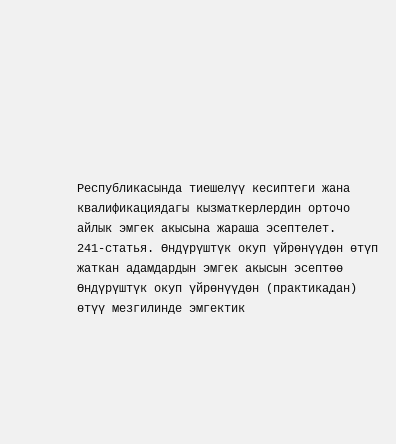Республикасында тиешелүү кесиптеги жана квалификациядагы кызматкерлердин орточо айлык эмгек акысына жараша эсептелет.
241-статья. Өндүрүштүк окуп үйрөнүүдөн өтүп жаткан адамдардын эмгек акысын эсептөө
Өндүрүштүк окуп үйрөнүүдөн (практикадан) өтүү мезгилинде эмгектик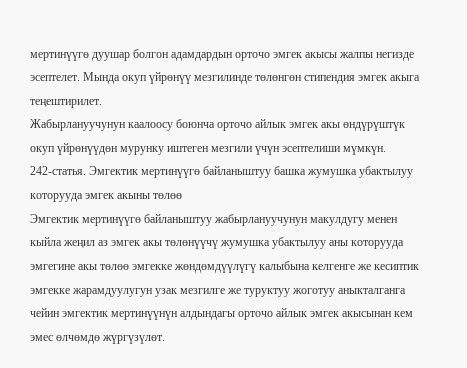мертинүүгө дуушар болгон адамдардын орточо эмгек акысы жалпы негизде эсептелет. Мында окуп үйрөнүү мезгилинде төлөнгөн стипендия эмгек акыга теңештирилет.
Жабырлануучунун каалоосу боюнча орточо айлык эмгек акы өндүрүштүк окуп үйрөнүүдөн мурунку иштеген мезгили үчүн эсептелиши мүмкүн.
242-статья. Эмгектик мертинүүгө байланыштуу башка жумушка убактылуу которууда эмгек акыны төлөө
Эмгектик мертинүүгө байланыштуу жабырлануучунун макулдугу менен кыйла жеңил аз эмгек акы төлөнүүчү жумушка убактылуу аны которууда эмгегине акы төлөө эмгекке жөндөмдүүлүгү калыбына келгенге же кесиптик эмгекке жарамдуулугун узак мезгилге же туруктуу жоготуу аныкталганга чейин эмгектик мертинүүнүн алдындагы орточо айлык эмгек акысынан кем эмес өлчөмдө жүргүзүлөт.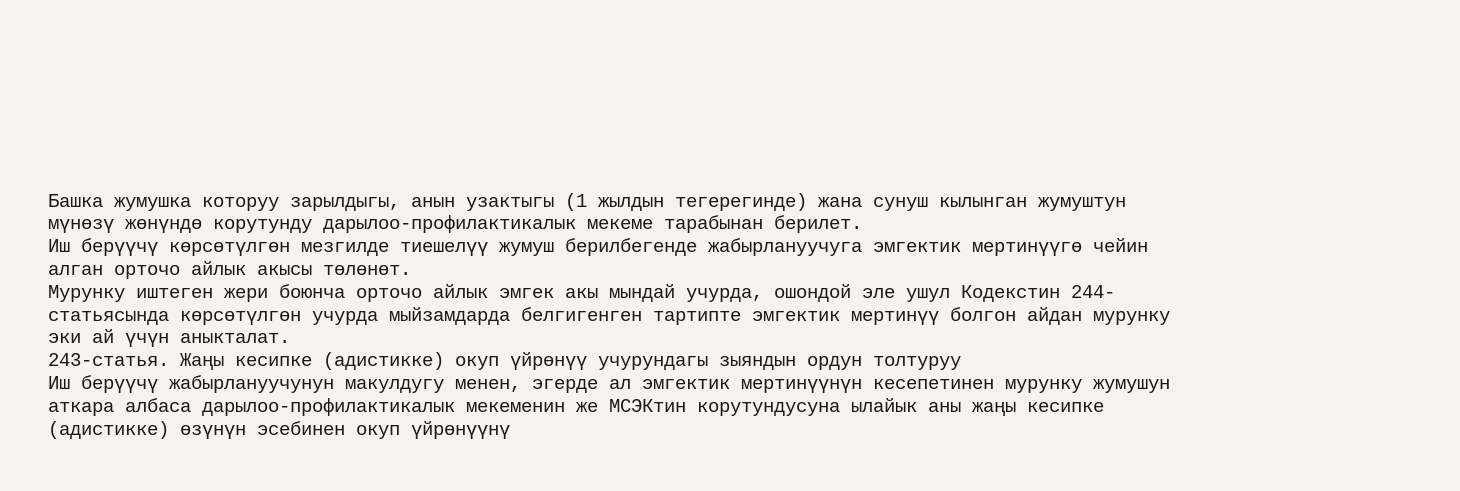Башка жумушка которуу зарылдыгы, анын узактыгы (1 жылдын тегерегинде) жана сунуш кылынган жумуштун мүнөзү жөнүндө корутунду дарылоо-профилактикалык мекеме тарабынан берилет.
Иш берүүчү көрсөтүлгөн мезгилде тиешелүү жумуш берилбегенде жабырлануучуга эмгектик мертинүүгө чейин алган орточо айлык акысы төлөнөт.
Мурунку иштеген жери боюнча орточо айлык эмгек акы мындай учурда, ошондой эле ушул Кодекстин 244-статьясында көрсөтүлгөн учурда мыйзамдарда белгигенген тартипте эмгектик мертинүү болгон айдан мурунку эки ай үчүн аныкталат.
243-статья. Жаңы кесипке (адистикке) окуп үйрөнүү учурундагы зыяндын ордун толтуруу
Иш берүүчү жабырлануучунун макулдугу менен, эгерде ал эмгектик мертинүүнүн кесепетинен мурунку жумушун аткара албаса дарылоо-профилактикалык мекеменин же МСЭКтин корутундусуна ылайык аны жаңы кесипке (адистикке) өзүнүн эсебинен окуп үйрөнүүнү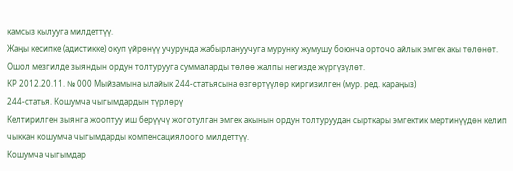камсыз кылууга милдеттүү.
Жаңы кесипке (адистикке) окуп үйрөнүү учурунда жабырлануучуга мурунку жумушу боюнча орточо айлык эмгек акы төлөнөт. Ошол мезгилде зыяндын ордун толтурууга суммаларды төлөө жалпы негизде жүргүзүлөт.
КР 2012.20.11. № 000 Мыйзамына ылайык 244-статьясына өзгөртүүлөр киргизилген (мур. ред. караңыз)
244-статья. Кошумча чыгымдардын түрлөрү
Келтирилген зыянга жооптуу иш берүүчү жоготулган эмгек акынын ордун толтуруудан сырткары эмгектик мертинүүдөн келип чыккан кошумча чыгымдарды компенсациялоого милдеттүү.
Кошумча чыгымдар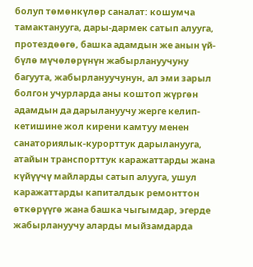болуп төмөнкүлөр саналат: кошумча тамактанууга, дары-дармек сатып алууга, протездөөгө, башка адамдын же анын үй-бүлө мүчөлөрүнүн жабырлануучуну багуута, жабырлануучунун, ал эми зарыл болгон учурларда аны коштоп жүргөн адамдын да дарылануучу жерге келип-кетишине жол кирени камтуу менен санаториялык-курорттук дарыланууга, атайын транспорттук каражаттарды жана күйүүчү майларды сатып алууга, ушул каражаттарды капиталдык ремонттон өткөрүүгө жана башка чыгымдар, эгерде жабырлануучу аларды мыйзамдарда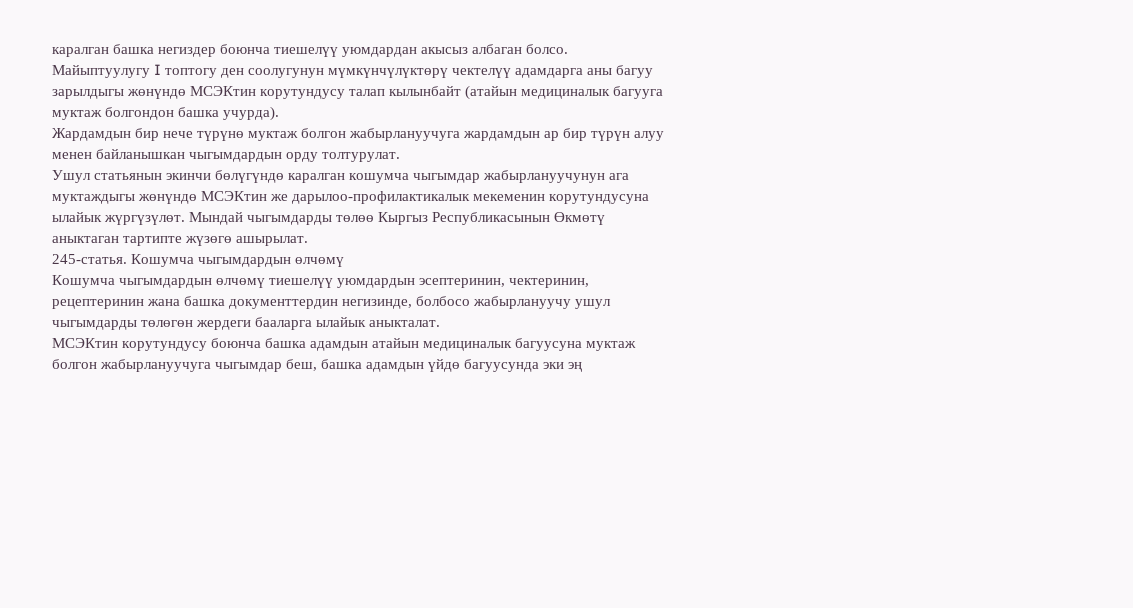каралган башка негиздер боюнча тиешелүү уюмдардан акысыз албаган болсо.
Майыптуулугу I топтогу ден соолугунун мүмкүнчүлүктөрү чектелүү адамдарга аны багуу зарылдыгы жөнүндө МСЭКтин корутундусу талап кылынбайт (атайын медициналык багууга муктаж болгондон башка учурда).
Жардамдын бир нече түрүнө муктаж болгон жабырлануучуга жардамдын ар бир түрүн алуу менен байланышкан чыгымдардын орду толтурулат.
Ушул статьянын экинчи бөлүгүндө каралган кошумча чыгымдар жабырлануучунун ага муктаждыгы жөнүндө МСЭКтин же дарылоо-профилактикалык мекеменин корутундусуна ылайык жүргүзүлөт. Мындай чыгымдарды төлөө Кыргыз Республикасынын Өкмөтү аныктаган тартипте жүзөгө ашырылат.
245-статья. Кошумча чыгымдардын өлчөмү
Кошумча чыгымдардын өлчөмү тиешелүү уюмдардын эсептеринин, чектеринин, рецептеринин жана башка документтердин негизинде, болбосо жабырлануучу ушул чыгымдарды төлөгөн жердеги бааларга ылайык аныкталат.
МСЭКтин корутундусу боюнча башка адамдын атайын медициналык багуусуна муктаж болгон жабырлануучуга чыгымдар беш, башка адамдын үйдө багуусунда эки эң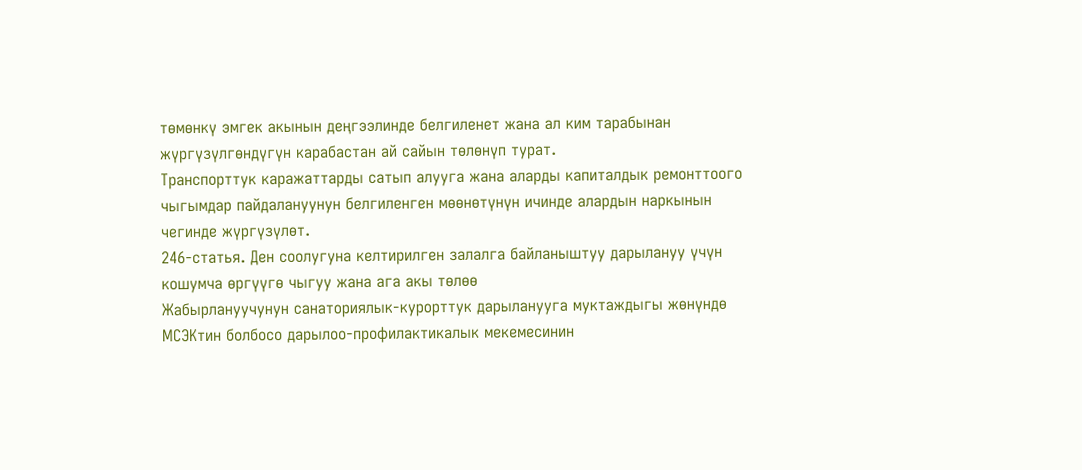төмөнкү эмгек акынын деңгээлинде белгиленет жана ал ким тарабынан жүргүзүлгөндүгүн карабастан ай сайын төлөнүп турат.
Транспорттук каражаттарды сатып алууга жана аларды капиталдык ремонттоого чыгымдар пайдалануунун белгиленген мөөнөтүнүн ичинде алардын наркынын чегинде жүргүзүлөт.
246-статья. Ден соолугуна келтирилген залалга байланыштуу дарылануу үчүн кошумча өргүүгө чыгуу жана ага акы төлөө
Жабырлануучунун санаториялык-курорттук дарыланууга муктаждыгы жөнүндө МСЭКтин болбосо дарылоо-профилактикалык мекемесинин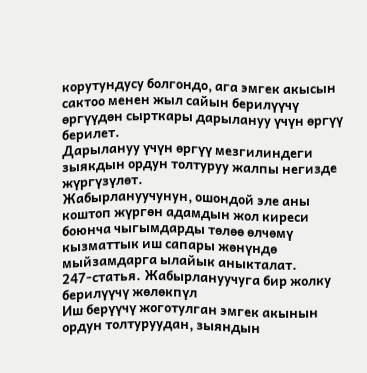корутундусу болгондо, ага эмгек акысын сактоо менен жыл сайын берилүүчү өргүүдөн сырткары дарылануу үчүн өргүү берилет.
Дарылануу үчүн өргүү мезгилиндеги зыякдын ордун толтуруу жалпы негизде жүргүзүлөт.
Жабырлануучунун, ошондой эле аны коштоп жүргөн адамдын жол киреси боюнча чыгымдарды төлөө өлчөмү кызматтык иш сапары жөнүндө мыйзамдарга ылайык аныкталат.
247-статья. Жабырлануучуга бир жолку берилүүчү жөлөкпүл
Иш берүүчү жоготулган эмгек акынын ордун толтуруудан, зыяндын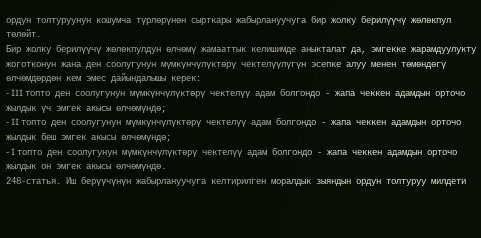ордун толтуруунун кошумча түрлөрүнөн сырткары жабырлануучуга бир жолку берилүүчү жөлөкпул төлөйт.
Бир жолку берилүүчү жөлөкпулдун өлчөмү жамааттык келишимде аныкталат да, эмгекке жарамдуулукту жоготконун жана ден соолугунун мүмкүнчүлүктөрү чектелүүлүгүн эсепке алуу менен төмөндөгү өлчөмдөрдөн кем эмес дайындалышы керек:
- III топто ден соолугунун мүмкүнчүлүктөрү чектелүү адам болгондо - жапа чеккен адамдын орточо жылдык үч эмгек акысы өлчөмүндө;
- II топто ден соолугунун мүмкүнчүлүктөрү чектелүү адам болгондо - жапа чеккен адамдын орточо жылдык беш эмгек акысы өлчөмүндө;
- I топто ден соолугунун мүмкүнчүлүктөрү чектелүү адам болгондо - жапа чеккен адамдын орточо жылдык он эмгек акысы өлчөмүндө.
248-статья. Иш берүүчүнүн жабырлануучуга келтирилген моралдык зыяндын ордун толтуруу милдети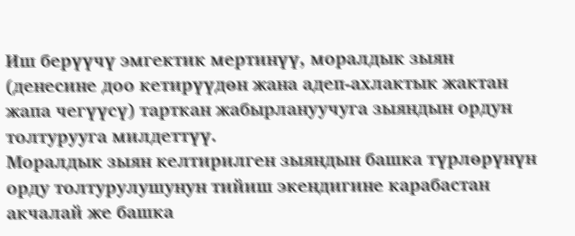Иш берүүчү эмгектик мертинүү, моралдык зыян (денесине доо кетирүүдөн жана адеп-ахлактык жактан жапа чегүүсү) тарткан жабырлануучуга зыяндын ордун толтурууга милдеттүү.
Моралдык зыян келтирилген зыяндын башка түрлөрүнүн орду толтурулушунун тийиш экендигине карабастан акчалай же башка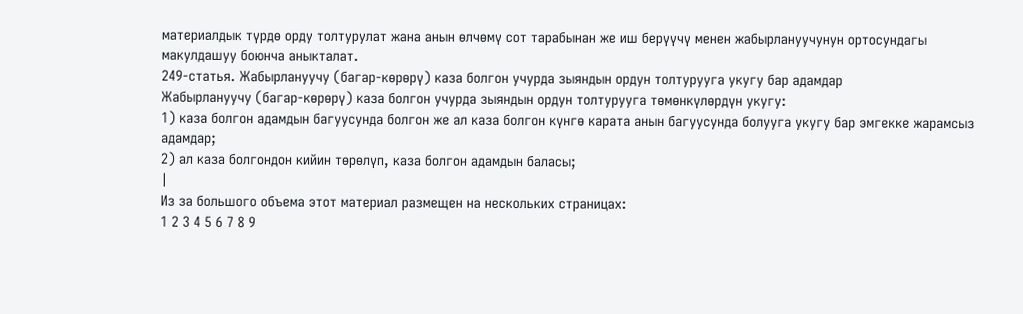материалдык түрдө орду толтурулат жана анын өлчөмү сот тарабынан же иш берүүчү менен жабырлануучунун ортосундагы макулдашуу боюнча аныкталат.
249-статья. Жабырлануучу (багар-көрөрү) каза болгон учурда зыяндын ордун толтурууга укугу бар адамдар
Жабырлануучу (багар-көрөрү) каза болгон учурда зыяндын ордун толтурууга төмөнкүлөрдүн укугу:
1) каза болгон адамдын багуусунда болгон же ал каза болгон күнгө карата анын багуусунда болууга укугу бар эмгекке жарамсыз адамдар;
2) ал каза болгондон кийин төрөлүп, каза болгон адамдын баласы;
|
Из за большого объема этот материал размещен на нескольких страницах:
1 2 3 4 5 6 7 8 9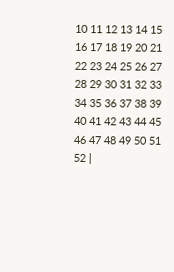10 11 12 13 14 15 16 17 18 19 20 21 22 23 24 25 26 27 28 29 30 31 32 33 34 35 36 37 38 39 40 41 42 43 44 45 46 47 48 49 50 51 52 |